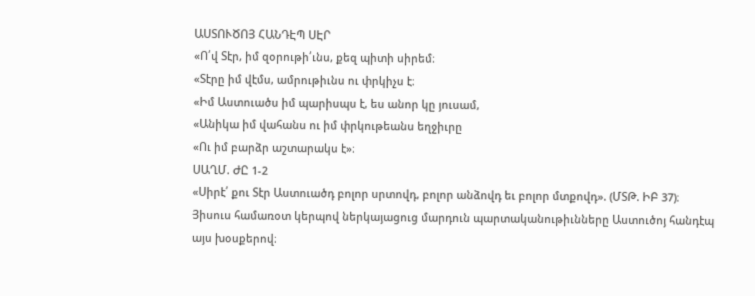ԱՍՏՈՒԾՈՅ ՀԱՆԴԷՊ ՍԷՐ
«Ո՛վ Տէր, իմ զօրութի՛ւնս, քեզ պիտի սիրեմ։
«Տէրը իմ վէմս, ամրութիւնս ու փրկիչս է։
«Իմ Աստուածս իմ պարիսպս է, ես անոր կը յուսամ,
«Անիկա իմ վահանս ու իմ փրկութեանս եղջիւրը
«Ու իմ բարձր աշտարակս է»։
ՍԱՂՄ. ԺԸ 1-2
«Սիրէ՛ քու Տէր Աստուածդ բոլոր սրտովդ, բոլոր անձովդ եւ բոլոր մտքովդ». (ՄՏԹ. ԻԲ 37)։
Յիսուս համառօտ կերպով ներկայացուց մարդուն պարտականութիւնները Աստուծոյ հանդէպ այս խօսքերով։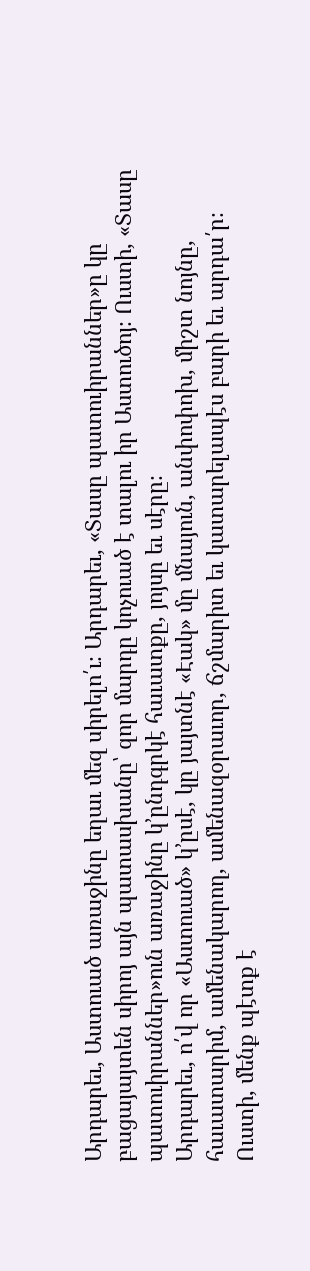Արդարեւ, Աստուած առաջինը եղաւ մեզ սիրելո՛ւ։ Արդարեւ, «Տասը պատուիրաններ»ը կը բացայայտեն սիրոյ այն պատասխանը՝ զոր մարդը կոչուած է տալու իր Աստուծոյ։ Ուստի, «Տասը պատուիրաններ»ուն առաջինը կ՚ընդգրկէ հաւատքը, յոյսը եւ սէրը։
Արդարեւ, ո՛վ որ «Աստուած» կ՚ըսէ, կը յայտնէ «Էակ» մը մնայուն, անփոփոխ, միշտ նոյնը, հաւատարիմ, ամենակարող, ամենազօրաւոր, ճշմարիտ եւ կատարելապէս բարի եւ արդա՛ր։
Ուստի, մենք պէտք է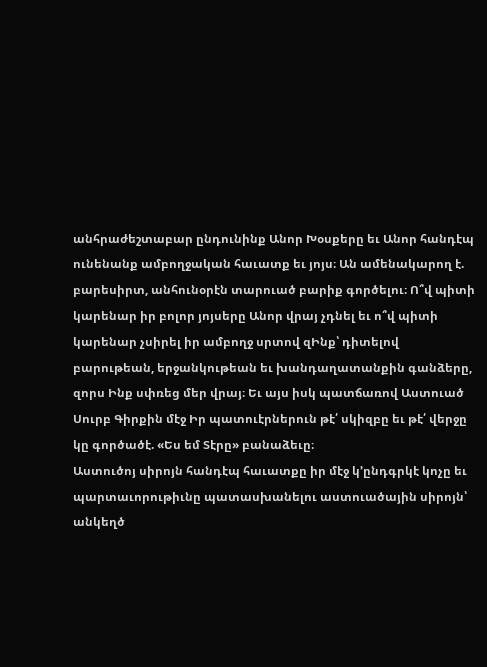անհրաժեշտաբար ընդունինք Անոր Խօսքերը եւ Անոր հանդէպ ունենանք ամբողջական հաւատք եւ յոյս։ Ան ամենակարող է. բարեսիրտ, անհունօրէն տարուած բարիք գործելու։ Ո՞վ պիտի կարենար իր բոլոր յոյսերը Անոր վրայ չդնել եւ ո՞վ պիտի կարենար չսիրել իր ամբողջ սրտով զԻնք՝ դիտելով բարութեան, երջանկութեան եւ խանդաղատանքին գանձերը, զորս Ինք սփռեց մեր վրայ։ Եւ այս իսկ պատճառով Աստուած Սուրբ Գիրքին մէջ Իր պատուէրներուն թէ՛ սկիզբը եւ թէ՛ վերջը կը գործածէ. «Ես եմ Տէրը» բանաձեւը։
Աստուծոյ սիրոյն հանդէպ հաւատքը իր մէջ կ՚ընդգրկէ կոչը եւ պարտաւորութիւնը պատասխանելու աստուածային սիրոյն՝ անկեղծ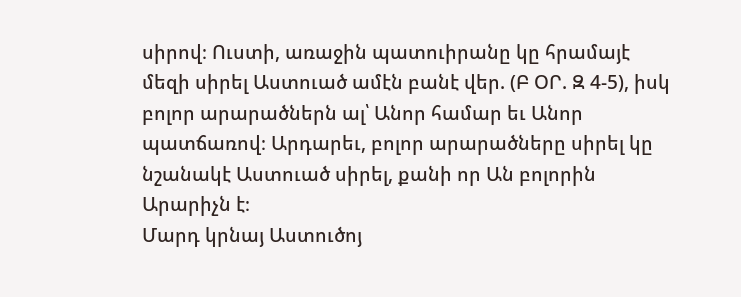սիրով։ Ուստի, առաջին պատուիրանը կը հրամայէ մեզի սիրել Աստուած ամէն բանէ վեր. (Բ ՕՐ. Զ 4-5), իսկ բոլոր արարածներն ալ՝ Անոր համար եւ Անոր պատճառով։ Արդարեւ, բոլոր արարածները սիրել կը նշանակէ Աստուած սիրել, քանի որ Ան բոլորին Արարիչն է։
Մարդ կրնայ Աստուծոյ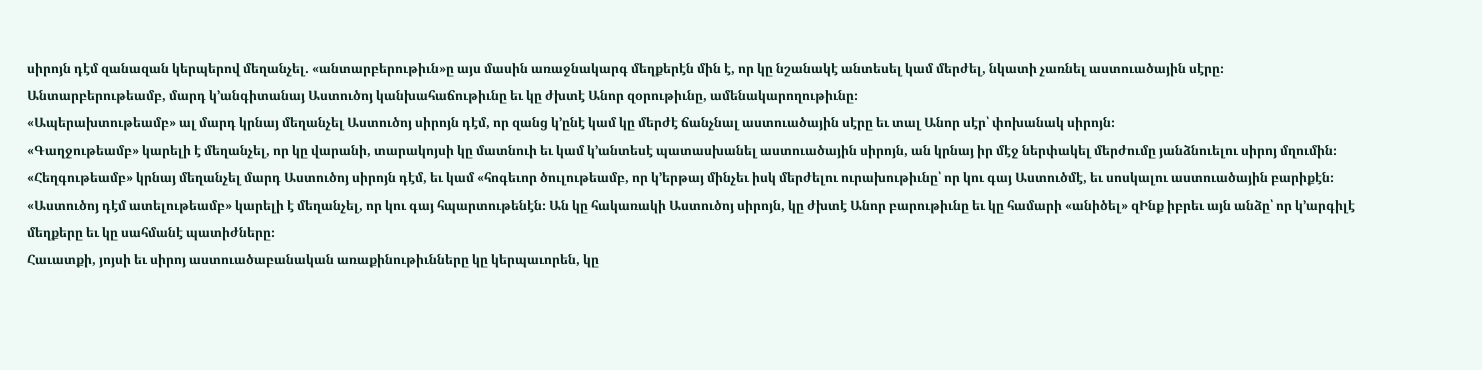սիրոյն դէմ զանազան կերպերով մեղանչել. «անտարբերութիւն»ը այս մասին առաջնակարգ մեղքերէն մին է, որ կը նշանակէ անտեսել կամ մերժել, նկատի չառնել աստուածային սէրը։ Անտարբերութեամբ, մարդ կ՚անգիտանայ Աստուծոյ կանխահաճութիւնը եւ կը ժխտէ Անոր զօրութիւնը, ամենակարողութիւնը։
«Ապերախտութեամբ» ալ մարդ կրնայ մեղանչել Աստուծոյ սիրոյն դէմ, որ զանց կ՚ընէ կամ կը մերժէ ճանչնալ աստուածային սէրը եւ տալ Անոր սէր՝ փոխանակ սիրոյն։
«Գաղջութեամբ» կարելի է մեղանչել, որ կը վարանի, տարակոյսի կը մատնուի եւ կամ կ՚անտեսէ պատասխանել աստուածային սիրոյն, ան կրնայ իր մէջ ներփակել մերժումը յանձնուելու սիրոյ մղումին։
«Հեղգութեամբ» կրնայ մեղանչել մարդ Աստուծոյ սիրոյն դէմ, եւ կամ «հոգեւոր ծուլութեամբ, որ կ՚երթայ մինչեւ իսկ մերժելու ուրախութիւնը՝ որ կու գայ Աստուծմէ, եւ սոսկալու աստուածային բարիքէն։
«Աստուծոյ դէմ ատելութեամբ» կարելի է մեղանչել, որ կու գայ հպարտութենէն։ Ան կը հակառակի Աստուծոյ սիրոյն, կը ժխտէ Անոր բարութիւնը եւ կը համարի «անիծել» զԻնք իբրեւ այն անձը՝ որ կ՚արգիլէ մեղքերը եւ կը սահմանէ պատիժները։
Հաւատքի, յոյսի եւ սիրոյ աստուածաբանական առաքինութիւնները կը կերպաւորեն, կը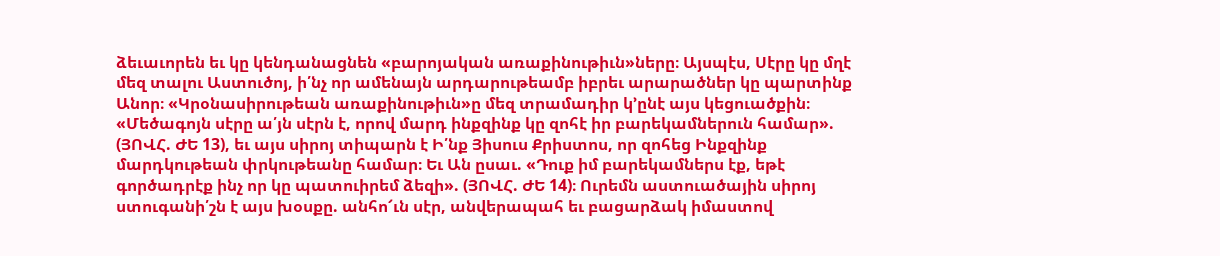ձեւաւորեն եւ կը կենդանացնեն «բարոյական առաքինութիւն»ները։ Այսպէս, Սէրը կը մղէ մեզ տալու Աստուծոյ, ի՛նչ որ ամենայն արդարութեամբ իբրեւ արարածներ կը պարտինք Անոր։ «Կրօնասիրութեան առաքինութիւն»ը մեզ տրամադիր կ՚ընէ այս կեցուածքին։
«Մեծագոյն սէրը ա՛յն սէրն է, որով մարդ ինքզինք կը զոհէ իր բարեկամներուն համար». (ՅՈՎՀ. ԺԵ 13), եւ այս սիրոյ տիպարն է Ի՛նք Յիսուս Քրիստոս, որ զոհեց Ինքզինք մարդկութեան փրկութեանը համար։ Եւ Ան ըսաւ. «Դուք իմ բարեկամներս էք, եթէ գործադրէք ինչ որ կը պատուիրեմ ձեզի». (ՅՈՎՀ. ԺԵ 14)։ Ուրեմն աստուածային սիրոյ ստուգանի՛շն է այս խօսքը. անհո՜ւն սէր, անվերապահ եւ բացարձակ իմաստով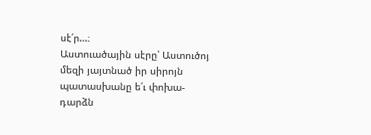սէ՛ր…։
Աստուածային սէրը՝ Աստուծոյ մեզի յայտնած իր սիրոյն պատասխանը ե՛ւ փոխա-դարձն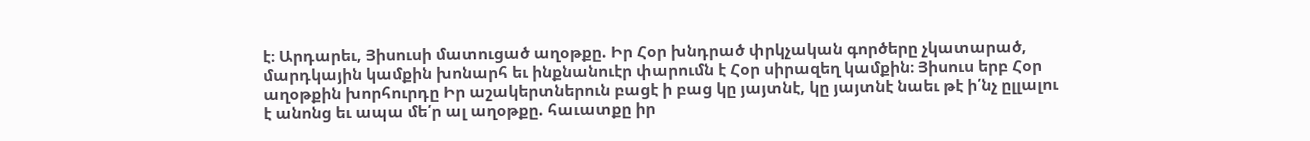է։ Արդարեւ, Յիսուսի մատուցած աղօթքը. Իր Հօր խնդրած փրկչական գործերը չկատարած, մարդկային կամքին խոնարհ եւ ինքնանուէր փարումն է Հօր սիրազեղ կամքին։ Յիսուս երբ Հօր աղօթքին խորհուրդը Իր աշակերտներուն բացէ ի բաց կը յայտնէ, կը յայտնէ նաեւ թէ ի՛նչ ըլլալու է անոնց եւ ապա մե՛ր ալ աղօթքը. հաւատքը իր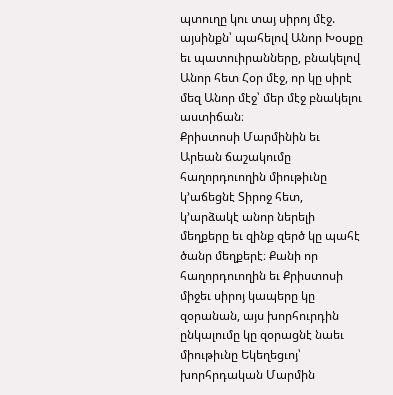պտուղը կու տայ սիրոյ մէջ. այսինքն՝ պահելով Անոր Խօսքը եւ պատուիրանները, բնակելով Անոր հետ Հօր մէջ, որ կը սիրէ մեզ Անոր մէջ՝ մեր մէջ բնակելու աստիճան։
Քրիստոսի Մարմինին եւ Արեան ճաշակումը հաղորդուողին միութիւնը կ՚աճեցնէ Տիրոջ հետ, կ՚արձակէ անոր ներելի մեղքերը եւ զինք զերծ կը պահէ ծանր մեղքերէ։ Քանի որ հաղորդուողին եւ Քրիստոսի միջեւ սիրոյ կապերը կը զօրանան, այս խորհուրդին ընկալումը կը զօրացնէ նաեւ միութիւնը Եկեղեցւոյ՝ խորհրդական Մարմին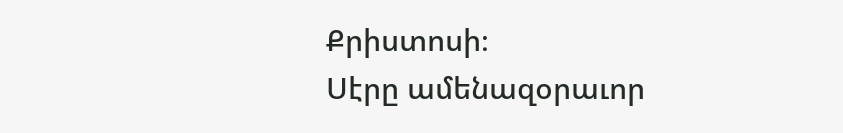Քրիստոսի։
Սէրը ամենազօրաւոր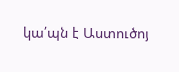կա՛պն է Աստուծոյ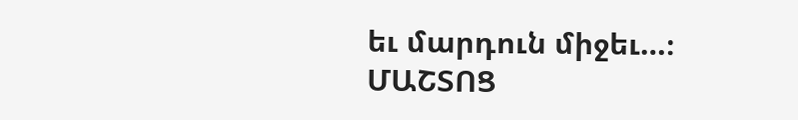եւ մարդուն միջեւ…։
ՄԱՇՏՈՑ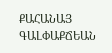ՔԱՀԱՆԱՅ ԳԱԼՓԱՔՃԵԱՆ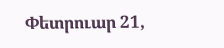Փետրուար 21,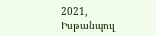2021, Իսթանպուլ